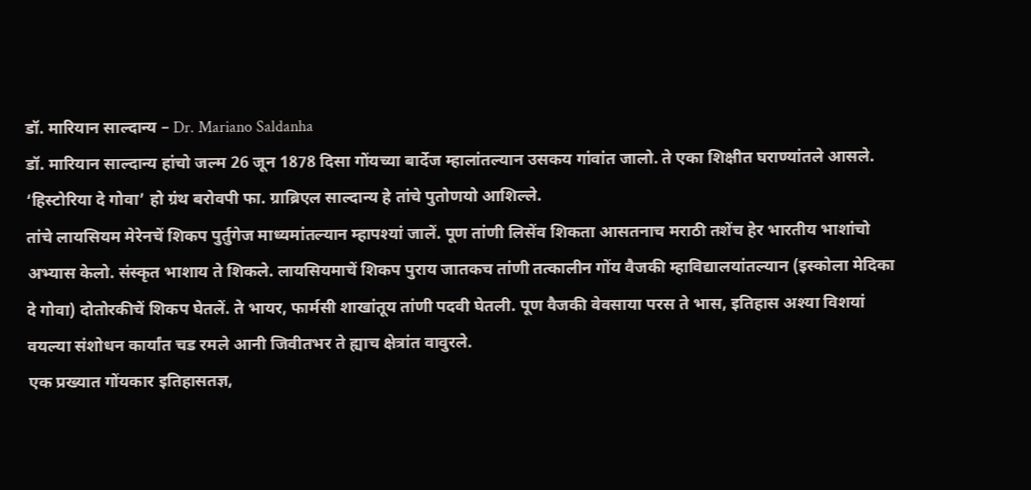डॉ. मारियान साल्दान्य – Dr. Mariano Saldanha
डॉ. मारियान साल्दान्य हांचो जल्म 26 जून 1878 दिसा गोंयच्या बार्देज म्हालांतल्यान उसकय गांवांत जालो. ते एका शिक्षीत घराण्यांतले आसले. ‘हिस्टोरिया दे गोवा’ हो ग्रंथ बरोवपी फा. ग्राब्रिएल साल्दान्य हे तांचे पुतोणयो आशिल्ले.
तांचे लायसियम मेरेनचें शिकप पुर्तुगेज माध्यमांतल्यान म्हापश्यां जालें. पूण तांणी लिसेंव शिकता आसतनाच मराठी तशेंच हेर भारतीय भाशांचो अभ्यास केलो. संस्कृत भाशाय ते शिकले. लायसियमाचें शिकप पुराय जातकच तांणी तत्कालीन गोंय वैजकी म्हाविद्यालयांतल्यान (इस्कोला मेदिका दे गोवा) दोतोरकीचें शिकप घेतलें. ते भायर, फार्मसी शाखांतूय तांणी पदवी घेतली. पूण वैजकी वेवसाया परस ते भास, इतिहास अश्या विशयां वयल्या संशोधन कार्यांत चड रमले आनी जिवीतभर ते ह्याच क्षेत्रांत वावुरले.
एक प्रख्यात गोंयकार इतिहासतज्ञ,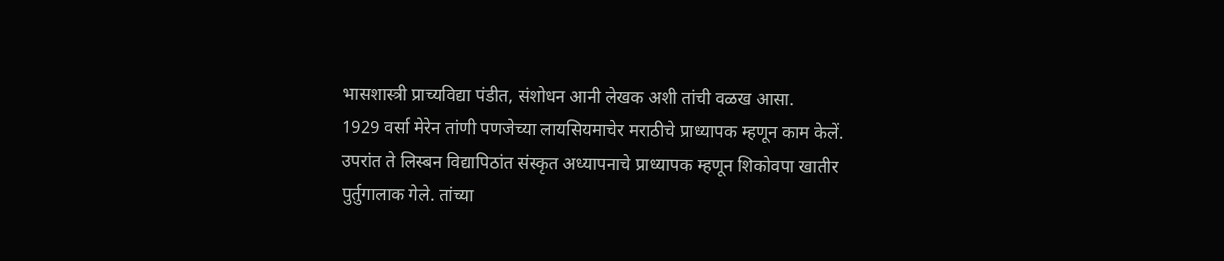भासशास्त्री प्राच्यविद्या पंडीत, संशोधन आनी लेखक अशी तांची वळख आसा.
1929 वर्सा मेरेन तांणी पणजेच्या लायसियमाचेर मराठीचे प्राध्यापक म्हणून काम केलें. उपरांत ते लिस्बन विद्यापिठांत संस्कृत अध्यापनाचे प्राध्यापक म्हणून शिकोवपा खातीर पुर्तुगालाक गेले. तांच्या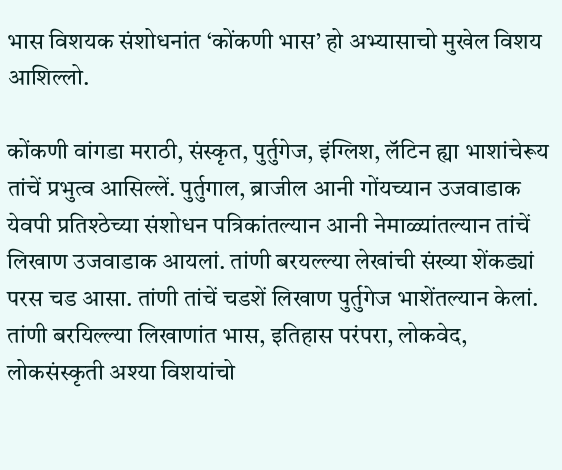भास विशयक संशोधनांत ‘कोंकणी भास’ हो अभ्यासाचो मुखेल विशय आशिल्लो.

कोंकणी वांगडा मराठी, संस्कृत, पुर्तुगेज, इंग्लिश, लॅटिन ह्या भाशांचेरूय तांचें प्रभुत्व आसिल्लें. पुर्तुगाल, ब्राजील आनी गोंयच्यान उजवाडाक येवपी प्रतिश्ठेच्या संशोधन पत्रिकांतल्यान आनी नेमाळ्यांतल्यान तांचें लिखाण उजवाडाक आयलां. तांणी बरयल्ल्या लेखांची संख्या शेंकड्यां परस चड आसा. तांणी तांचें चडशें लिखाण पुर्तुगेज भाशेंतल्यान केलां. तांणी बरयिल्ल्या लिखाणांत भास, इतिहास परंपरा, लोकवेद, लोकसंस्कृती अश्या विशयांचो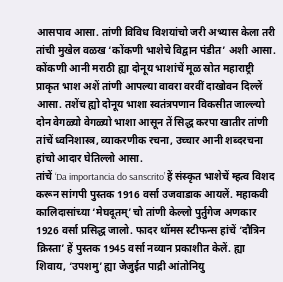आसपाव आसा. तांणी विविध विशयांचो जरी अभ्यास केला तरी तांची मुखेल वळख ‘कोंकणी भाशेचे विद्वान पंडीत’ अशी आसा.
कोंकणी आनी मराठी ह्या दोनूय भाशांचें मूळ स्रोत महाराष्ट्री प्राकृत भाश अशें तांणी आपल्या वावरा वरवीं दाखोवन दिल्लें आसा. तशेंच ह्यो दोनूय भाशा स्वतंत्रपणान विकसीत जाल्ल्यो दोन वेगळ्यो वेगळ्यो भाशा आसून तें सिद्ध करपा खातीर तांणी तांचें ध्वनिशास्त्र, व्याकरणीक रचना, उच्चार आनी शब्दरचना हांचो आदार घेतिल्लो आसा.
तांचें ‘Da importancia do sanscrito’ हें संस्कृत भाशेचें म्हत्व विशद करून सांगपी पुस्तक 1916 वर्सा उजवाडाक आयलें. महाकवी कालिदासांच्या ‘मेघदूतम्’ चो तांणी केल्लो पुर्तुगेज अणकार 1926 वर्सा प्रसिद्ध जालो. फादर थॉमस स्टीफन्स हांचें ‘दौत्रिन क्रिस्ता’ हें पुस्तक 1945 वर्सा नव्यान प्रकाशीत केलें. ह्या शिवाय, ‘उपशमु’ ह्या जेजुईत पाद्री आंतोनियु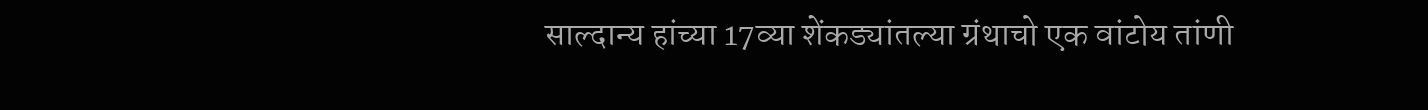साल्दान्य हांच्या 17व्या शेंकड्यांतल्या ग्रंथाचो एक वांटोय तांणी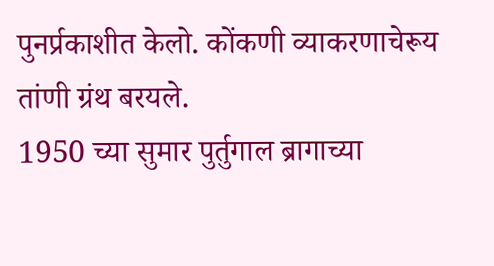पुनर्प्रकाशीत केलो. कोंकणी व्याकरणाचेरूय तांणी ग्रंथ बरयले.
1950 च्या सुमार पुर्तुगाल ब्रागाच्या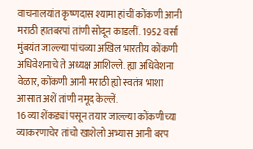वाचनालयांत कृष्णदास श्यामा हांचीं कोंकणी आनी मराठी हातबरपां तांणी सोदून काडलीं. 1952 वर्सा मुंबयंत जाल्ल्या पांचव्या अखिल भारतीय कोंकणी अधिवेशनाचे ते अध्यक्ष आशिल्ले. ह्या अधिवेशना वेळार, कोंकणी आनी मराठी ह्यो स्वतंत्र भाशा आसात अशें तांणी नमूद केल्लें.
16 व्या शेंकड्यां पसून तयार जाल्ल्या कोंकणीच्या व्याकरणाचेर तांचो खाशेलो अभ्यास आनी बरप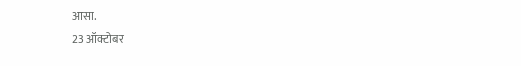आसा.
23 ऑक्टोबर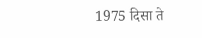1975 दिसा ते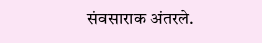संवसाराक अंतरले.